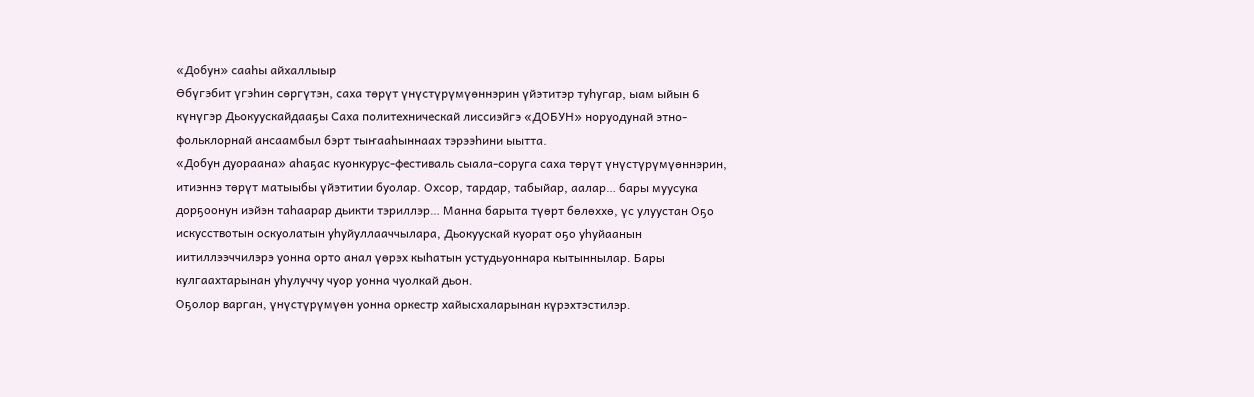«Добун» сааһы айхаллыыр
Өбүгэбит үгэһин сөргүтэн, саха төрүт үнүстүрүмүөннэрин үйэтитэр туһугар, ыам ыйын 6 күнүгэр Дьокуускайдааҕы Саха политехническай лиссиэйгэ «ДОБУН» норуодунай этно-фольклорнай ансаамбыл бэрт тыҥааһыннаах тэрээһини ыытта.
«Добун дуораана» аһаҕас куонкурус-фестиваль сыала-соруга саха төрүт үнүстүрүмүөннэрин, итиэннэ төрүт матыыбы үйэтитии буолар. Охсор, тардар, табыйар, аалар… бары муусука дорҕоонун иэйэн таһаарар дьикти тэриллэр… Манна барыта түөрт бөлөххө, үс улуустан Оҕо искусствотын оскуолатын уһуйуллааччылара, Дьокуускай куорат оҕо уһуйаанын иитиллээччилэрэ уонна орто анал үөрэх кыһатын устудьуоннара кытыннылар. Бары кулгаахтарынан уһулуччу чуор уонна чуолкай дьон.
Оҕолор варган, үнүстүрүмүөн уонна оркестр хайысхаларынан күрэхтэстилэр.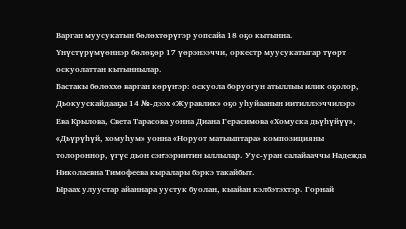Варган муусукатын бөлөхтөрүгэр уопсайа 18 оҕо кытынна. Үнүстүрүмүөннэр бөлөҕөр 17 үөрэнээччи, оркестр муусукатыгар түөрт оскуолаттан кытыннылар.
Бастакы бөлөххө варган көрүҥэр: оскуола боруогун атыллыы илик оҕолор, Дьокуускайдааҕы 14 №-дээх «Журавлик» оҕо уһуйаанын иитиллээччилэрэ Ева Крылова, Света Тарасова уонна Диана Герасимова «Хомуска дьүһүйүү», «Дьүрүһүй, хомуһум» уонна «Норуот матыыптара» композицияны толороннор, үгүс дьон сэҥээриитин ыллылар. Уус-уран салайааччы Надежда Николаевна Тимофеева кыралары бэркэ такайбыт.
Ыраах улуустар айаннара уустук буолан, кыайан кэлбэтэхтэр. Горнай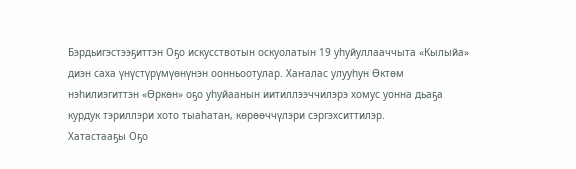Бэрдьигэстээҕиттэн Оҕо искусствотын оскуолатын 19 уһуйуллааччыта «Кылыйа» диэн саха үнүстүрүмүөнүнэн оонньоотулар. Хаҥалас улууһун Өктөм нэһилиэгиттэн «Өркөн» оҕо уһуйаанын иитиллээччилэрэ хомус уонна дьаҕа курдук тэриллэри хото тыаһатан, көрөөччүлэри сэргэхситтилэр.
Хатастааҕы Оҕо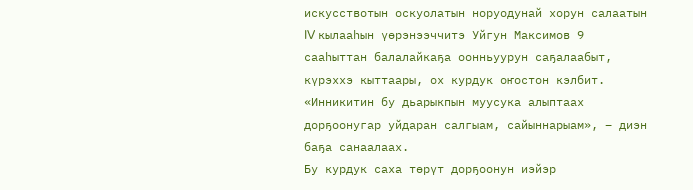искусствотын оскуолатын норуодунай хорун салаатын IV кылааһын үөрэнээччитэ Уйгун Максимов 9 сааһыттан балалайкаҕа оонньуурун саҕалаабыт, күрэххэ кыттаары, ох курдук оҥостон кэлбит. «Инникитин бу дьарыкпын муусука алыптаах дорҕоонугар уйдаран салгыам, сайыннарыам», – диэн баҕа санаалаах.
Бу курдук саха төрүт дорҕоонун иэйэр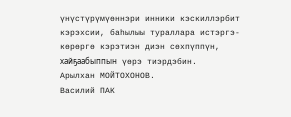үнүстүрүмүөннэри инники кэскиллэрбит кэрэхсии, баһылыы тураллара истэргэ-көрөргө кэрэтиэн диэн сөхпүппүн, хайҕаабыппын үөрэ тиэрдэбин.
Арылхан МОЙТОХОНОВ.
Василий ПАК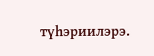түһэриилэрэ.